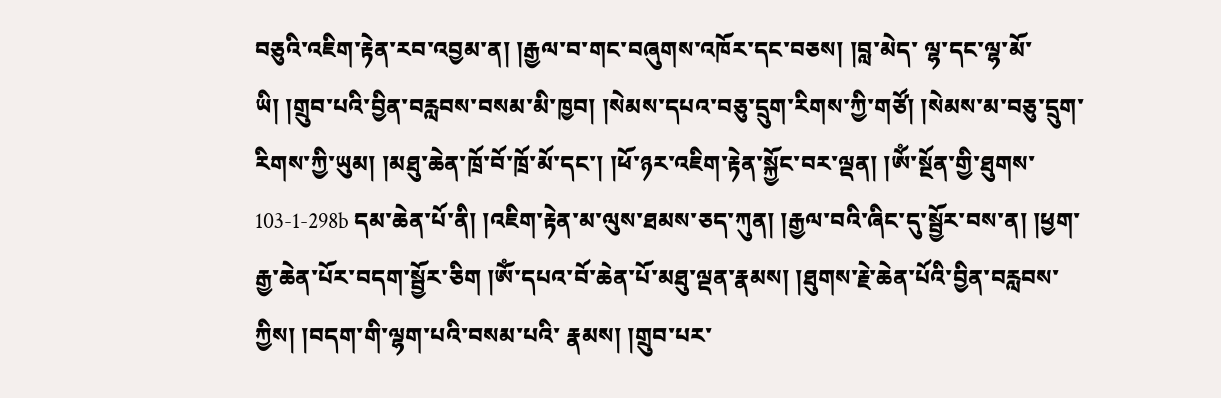བཅུའི་འཇིག་རྟེན་རབ་འབྱམ་ན། །རྒྱལ་བ་གང་བཞུགས་འཁོར་དང་བཅས། །བླ་མེད་ ལྷ་དང་ལྷ་མོ་ཡི། །གྲུབ་པའི་བྱིན་བརླབས་བསམ་མི་ཁྱབ། །སེམས་དཔའ་བཅུ་དྲུག་རིགས་ཀྱི་གཙོ། །སེམས་མ་བཅུ་དྲུག་རིགས་ཀྱི་ཡུམ། །མཐུ་ཆེན་ཁྲོ་བོ་ཁྲོ་མོ་དང་། །ཕོ་ཉར་འཇིག་རྟེན་སྐྱོང་བར་ལྡན། །ཨོཾ་སྔོན་གྱི་ཐུགས་ 103-1-298b དམ་ཆེན་པོ་ནི། །འཇིག་རྟེན་མ་ལུས་ཐམས་ཅད་ཀུན། །རྒྱལ་བའི་ཞིང་དུ་སྦྱོར་བས་ན། །ཕྱག་རྒྱ་ཆེན་པོར་བདག་སྦྱོར་ཅིག །ཨོཾ་དཔའ་བོ་ཆེན་པོ་མཐུ་ལྡན་རྣམས། །ཐུགས་རྗེ་ཆེན་པོའི་བྱིན་བརླབས་ཀྱིས། །བདག་གི་ལྷག་པའི་བསམ་པའི་ རྣམས། །གྲུབ་པར་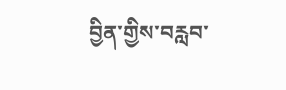བྱིན་གྱིས་བརླབ་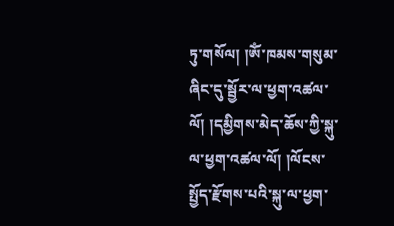ཏུ་གསོལ། །ཨོཾ་ཁམས་གསུམ་ཞིང་དུ་སྦྱོར་ལ་ཕྱག་འཚལ་ལོ། །དམྱིགས་མེད་ཆོས་ཀྱི་སྐུ་ལ་ཕྱག་འཚལ་ལོ། །ལོངས་སྤྱོད་རྫོགས་པའི་སྐུ་ལ་ཕྱག་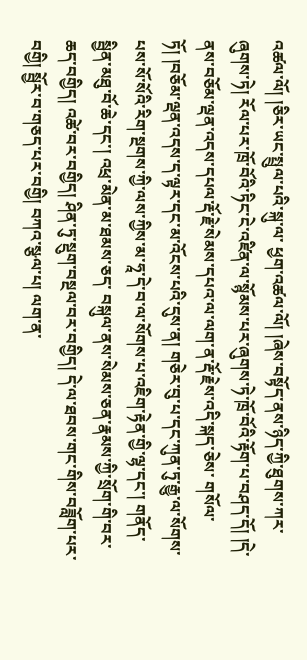འཚལ་ལོ། །ཅིར་ཡང་སྤྲུལ་པའི་སྐུ་ལ་ ཕྱག་འཚལ་ལོ། །ཞེས་བསྟོད་ནས་ཉིད་ཀྱི་ཐུགས་ཀར་ཞུགས་ཏེ། རོལ་པར་ཁྲོ་བོའི་ཏིང་ངེ་འཛིན་ལ་སྙོམས་པར་ཞུགས་ཏེ་ཁྲོ་བོའི་རྟོག་པ་བཤད་དོ། །དེ་ནས་བཅོམ་ལྡན་འདས་དཔལ་རྡོ་རྗེ་སེམས་དཔའ་ལ་ལག་ན་རྡོ་རྗེས་འདི་སྐད་ཅེས་ གསོལ་ཏོ། །བཅོམ་ལྡན་འདས་ད་ལྟར་དང་མ་འོངས་པའི་དུས་ན། གཅེར་བུ་པ་དང་ཀུན་ཏུ་རྒྱུ་ལ་སོགས་པས་སོ་སོའི་རིག་སྔགས་ཀྱི་ལས་ཀྱིས་མ་ཧཱ་དེ་བ་ལ་སོགས་པ་འཇིག་རྟེན་གྱི་ལྷ་དང་། གནོད་སྦྱིན་མཐུ་བོ་ཆེ་དང་། འཕྲ་མེན་མ་ཐམས་ཅད་ བསྐུལ་ནས་སེམས་ཅན་རྣམས་ཀྱི་སྲོག་གི་བར་ཆད་བགྱིད། འཚེ་བར་བགྱིད། ཤིན་ཏུ་སྡུག་བསྔལ་བར་བགྱིད། དེ་ལ་ཐབས་གང་གིས་བཟློག་པར་བགྱི། སྦྱོར་བ་གཅད་པར་བགྱི། བཀའ་སྩལ་པ། ལག་ན་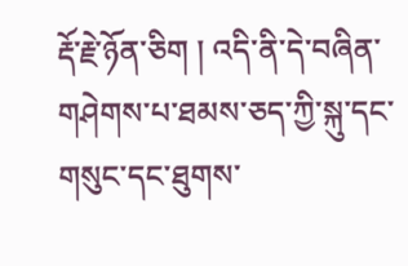རྡོ་རྗེ་ཉོན་ཅིག ། འདི་ནི་དེ་བཞིན་གཤེགས་པ་ཐམས་ཅད་ཀྱི་སྐུ་དང་གསུང་དང་ཐུགས་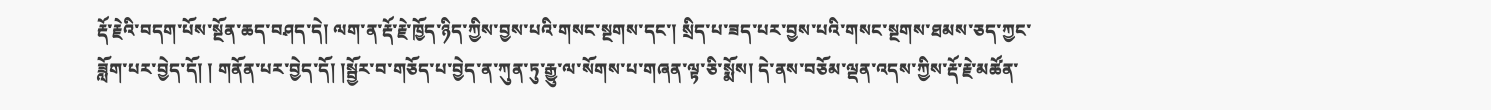རྡོ་རྗེའི་བདག་པོས་སྔོན་ཆད་བཤད་དེ། ལག་ན་རྡོ་རྗེ་ཁྱོད་ཉིད་ཀྱིས་བྱས་པའི་གསང་སྔགས་དང་། སྲིད་པ་ཟད་པར་བྱས་པའི་གསང་སྔགས་ཐམས་ཅད་ཀྱང་ཟློག་པར་བྱེད་དོ། ། གནོན་པར་བྱེད་དོ། །སྦྱོར་བ་གཅོད་པ་བྱེད་ན་ཀུན་ཏུ་རྒྱུ་ལ་སོགས་པ་གཞན་ལྟ་ཅི་སྨོས། དེ་ནས་བཅོམ་ལྡན་འདས་ཀྱིས་རྡོ་རྗེ་མཚོན་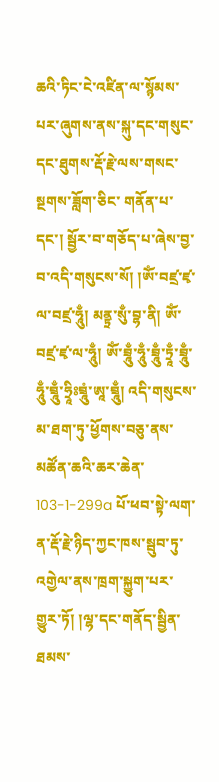ཆའི་ཏིང་ངེ་འཛིན་ལ་སྙོམས་པར་ཞུགས་ནས་སྐུ་དང་གསུང་དང་ཐུགས་རྡོ་རྗེ་ལས་གསང་སྔགས་ཟློག་ཅིང་ གནོན་པ་དང་། སྦྱོར་བ་གཅོད་པ་ཞེས་བྱ་བ་འདི་གསུངས་སོ། །ཨོཾ་བཛྲ་ཛྭ་ལ་བཛྲ་ཧཱུྃ། མནྟྲ་སུྃ་བྷ་ནི། ཨོཾ་བཛྲ་ཛྭ་ལ་ཧཱུྃ། ཨོཾ་བྲཱུྃ་ཧཱུྃ་བྲཱུྃ་ཏྲཱྃ་བྲཱུྃ་ཧཱུྃ་བྲཱུྃ་ཧྲཱིཿབྲཱུཾ་ཨཱ་བྲཱུྃ། འདི་གསུངས་མ་ཐག་ཏུ་ཕྱོགས་བཅུ་ནས་མཚོན་ཆའི་ཆར་ཆེན་ 103-1-299a པོ་ཕབ་སྟེ་ལག་ན་རྡོ་རྗེ་ཉིད་ཀྱང་ཁས་སྦུབ་ཏུ་འགྱེལ་ནས་ཁྲག་སྐྱུག་པར་གྱུར་ཏོ། །ལྷ་དང་གནོད་སྦྱིན་ཐམས་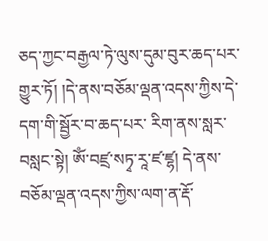ཅད་ཀྱང་བརྒྱལ་ཏེ་ལུས་དུམ་བུར་ཆད་པར་གྱུར་ཏོ། །དེ་ནས་བཅོམ་ལྡན་འདས་ཀྱིས་དེ་དག་གི་སྦྱོར་བ་ཆད་པར་ རིག་ནས་སླར་བསླང་སྟེ། ཨོཾ་བཛྲ་སཏྭ་རཱ་ཛ་ཛྷ། དེ་ནས་བཅོམ་ལྡན་འདས་ཀྱིས་ལག་ན་རྡོ་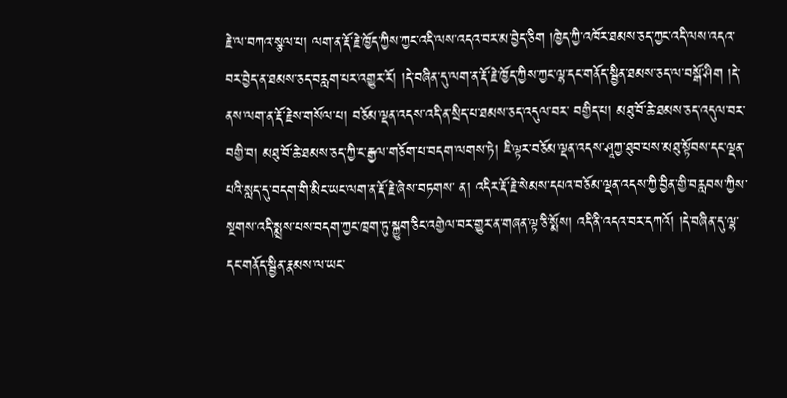རྗེ་ལ་བཀའ་སྩལ་པ། ལག་ན་རྡོ་རྗེ་ཁྱོད་ཀྱིས་ཀྱང་འདི་ལས་འདའ་བར་མ་བྱེད་ཅིག །ཁྱེད་ཀྱི་འཁོར་ཐམས་ཅད་ཀྱང་འདི་ལས་འདའ་ བར་བྱེད་ན་ཐམས་ཅད་བརླག་པར་འགྱུར་རོ། །དེ་བཞིན་དུ་ལག་ན་རྡོ་རྗེ་ཁྱོད་ཀྱིས་ཀྱང་ལྷ་དང་གནོད་སྦྱིན་ཐམས་ཅད་ལ་བསྒོ་ཤིག །དེ་ནས་ལག་ན་རྡོ་རྗེས་གསོལ་པ། བཅོམ་ལྡན་འདས་འདི་ན་སྲིད་པ་ཐམས་ཅད་འདུལ་བར་ བགྱིད་པ། མཐུ་བོ་ཆེ་ཐམས་ཅད་འདུལ་བར་བགྱི་བ། མཐུ་བོ་ཆེ་ཐམས་ཅད་ཀྱི་ང་རྒྱལ་གཅོག་པ་བདག་ལགས་ཏེ། ཇི་ལྟར་བཅོམ་ལྡན་འདས་ཤཱཀྱ་ཐུབ་པས་མཐུ་སྟོབས་དང་ལྡན་པའི་སླད་དུ་བདག་གི་མིང་ཡང་ལག་ན་རྡོ་རྗེ་ཞེས་བཏགས་ ན། འདིར་རྡོ་རྗེ་སེམས་དཔའ་བཅོམ་ལྡན་འདས་ཀྱི་བྱིན་གྱི་བརླབས་ཀྱིས་སྔགས་འདི་སྨྲས་པས་བདག་ཀྱང་ཁྲག་ཏུ་སྐྱུག་ཅིང་འགྱེལ་བར་གྱུར་ན་གཞན་ལྟ་ཅི་སྨོས། འདི་ནི་འདའ་བར་དཀའོ། །དེ་བཞིན་དུ་ལྷ་དང་གནོད་སྦྱིན་རྣམས་ལ་ཡང་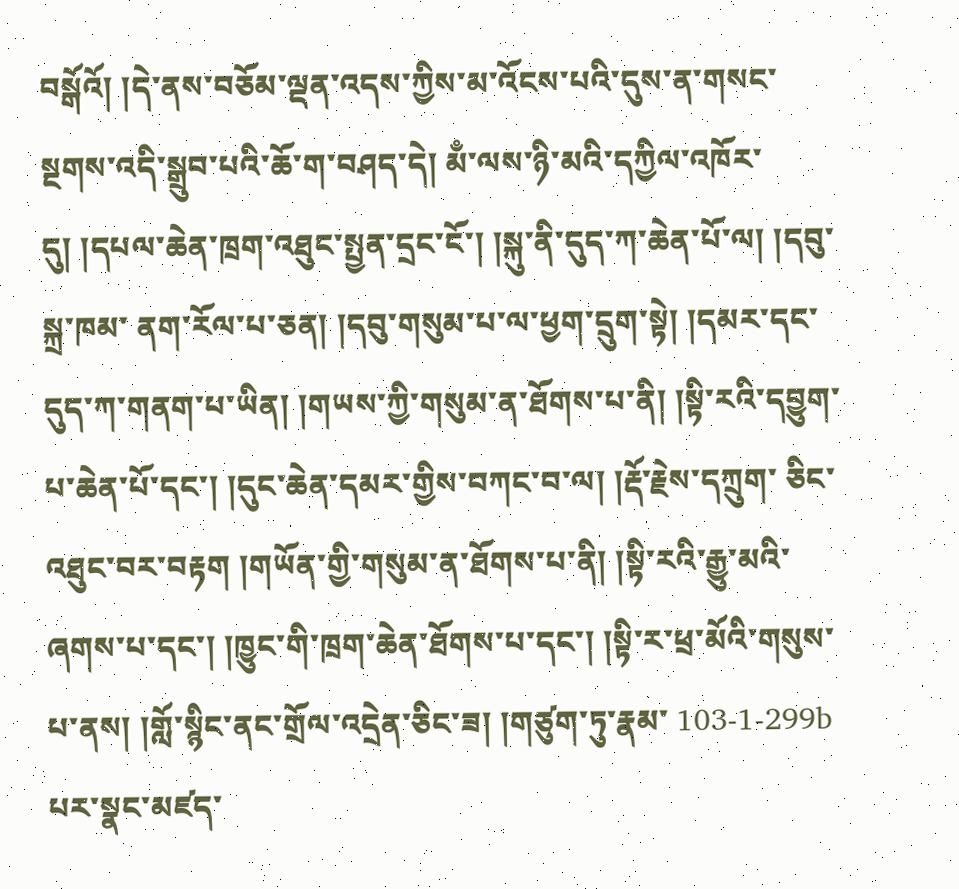བསྒོའོ། །དེ་ནས་བཅོམ་ལྡན་འདས་ཀྱིས་མ་འོངས་པའི་དུས་ན་གསང་སྔགས་འདི་སྒྲུབ་པའི་ཆོ་ག་བཤད་དེ། མྃ་ལས་ཉི་མའི་དཀྱིལ་འཁོར་དུ། །དཔལ་ཆེན་ཁྲག་འཐུང་སྤྱན་དྲང་ངོ་། །སྐུ་ནི་དུད་ཀ་ཆེན་པོ་ལ། །དབུ་སྐྲ་ཁམ་ ནག་རོལ་པ་ཅན། །དབུ་གསུམ་པ་ལ་ཕྱག་དྲུག་སྟེ། །དམར་དང་དུད་ཀ་གནག་པ་ཡིན། །གཡས་ཀྱི་གསུམ་ན་ཐོགས་པ་ནི། །སྟི་རའི་དབྱུག་པ་ཆེན་པོ་དང་། །དུང་ཆེན་དམར་གྱིས་བཀང་བ་ལ། །རྡོ་རྗེས་དཀྲུག་ ཅིང་འཐུང་བར་བརྟག །གཡོན་གྱི་གསུམ་ན་ཐོགས་པ་ནི། །སྟི་རའི་རྒྱུ་མའི་ཞགས་པ་དང་། །ཁྱུང་གི་ཁྲག་ཆེན་ཐོགས་པ་དང་། །སྟི་ར་ཕྲ་མོའི་གསུས་པ་ནས། །གློ་སྙིང་ནང་གྲོལ་འདྲེན་ཅིང་ཟ། །གཙུག་ཏུ་རྣམ་ 103-1-299b པར་སྣང་མཛད་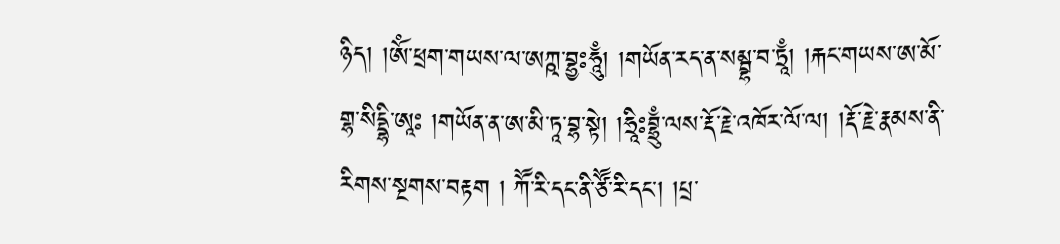ཉིད། །ཨོཾ་ཕྲག་གཡས་ལ་ཨཀྵ་བྷྱཿཧཱུྃ། །གཡོན་རད་ན་སམྦྷ་བ་ཏྲཱྃ། །རྐང་གཡས་ཨ་མོ་གྷ་སིདྡྷི་ཨཱཿ །གཡོན་ན་ཨ་མི་ཏཱ་བྷ་སྟེ། །ཧྲཱིཿབྷྲུྃ་ལས་རྡོ་རྗེ་འཁོར་ལོ་ལ། །རྡོ་རྗེ་རྣམས་ནི་རིགས་སྔགས་བརྟག ། ཀཽ་རི་དང་ནི་ཙཽ་རི་དང་། །པྲ་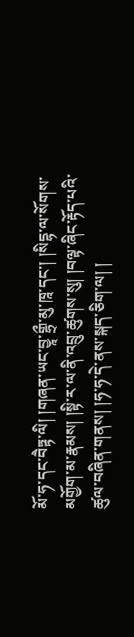མོ་ཧ་དང་བཻཏྟ་ལི། །གཞན་ཡང་བྱཱ་གྷྲྀ་མུ་ཁཱ་དང་། །སིདྷ་ལ་སོགས་མགྱོག་མ་རྣམས། །སྟི་ར་ལ་ནི་འབྲུ་ཚུགས་སུ། །བལྟ་ཞིང་རྟོད་པའི་ཚུལ་བཞིན་གནས། །ཧ་ཧ་དེ་ནས་སྐད་ཅིག་ལ། །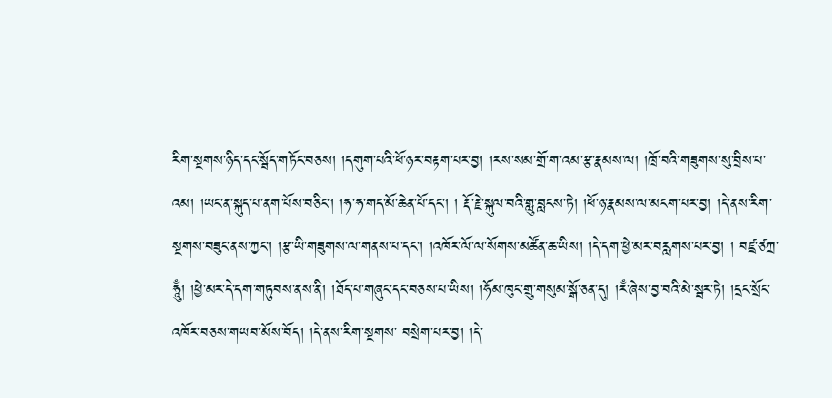རིག་སྔགས་ཉིད་དང་སྦོད་གཏོང་བཅས། །དགུག་པའི་ཕོ་ཉར་བརྟག་པར་བྱ། །རས་སམ་གྲོ་ག་འམ་རྩ་རྣམས་ལ། །ཁྲོ་བའི་གཟུགས་སུ་བྲིས་པ་འམ། །ཡང་ན་སྐུད་པ་ནག་པོས་བཅིང་། །ཧ་ཧ་གད་མོ་ཆེན་པོ་དང་། ། རྡོ་རྗེ་སྐུལ་བའི་གླུ་བླངས་ཏེ། །ཕོ་ཉ་རྣམས་ལ་མངག་པར་བྱ། །དེ་ནས་རིག་སྔགས་བཟུང་ནས་ཀྱང་། །རྩ་ཡི་གཟུགས་ལ་གནས་པ་དང་། །འཁོར་ལོ་ལ་སོགས་མཚོན་ཆ་ཡིས། །དེ་དག་ཕྱེ་མར་བརླགས་པར་བྱ། ། བཛྲ་ཙཀྲ་ཧཱུྃ། །ཕྱེ་མར་དེ་དག་གཏུབས་ནས་ནི། །ཐོད་པ་གཞུང་དང་བཅས་པ་ཡིས། །ཧོམ་ཁུང་གྲུ་གསུམ་སྒོ་ཅན་དུ། །རྃ་ཞེས་བྱ་བའི་མེ་སྦར་ཏེ། །དྲང་སྲོང་འཁོར་བཅས་གཡབ་མོས་བོད། །དེ་ནས་རིག་སྔགས་ བསྲེག་པར་བྱ། །དེ་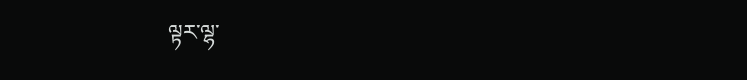ལྟར་ལྷ་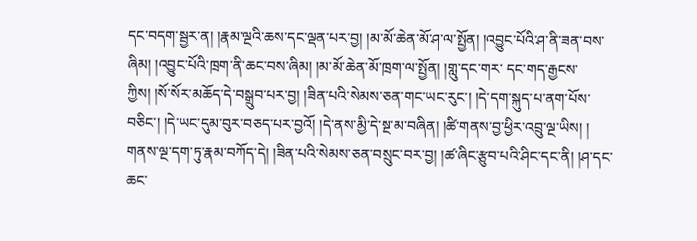དང་བདག་སྦྱར་ན། །རྣམ་ལྔའི་ཆས་དང་ལྡན་པར་བྱ། །མ་མོ་ཆེན་མོ་ཤ་ལ་སྤྱོན། །འབྱུང་པོའི་ཤ་ནི་ཟན་བས་ཞིམ། །འབྱུང་པོའི་ཁྲག་ནི་ཆང་བས་ཞིམ། །མ་མོ་ཆེན་མོ་ཁྲག་ལ་སྤྱོན། །གླུ་དང་གར་ དང་གད་རྒྱངས་ཀྱིས། །སོ་སོར་མཆོད་དེ་བསྒྲུབ་པར་བྱ། །ཟིན་པའི་སེམས་ཅན་གང་ཡང་རུང་། །དེ་དག་སྐུད་པ་ནག་པོས་བཅིང་། །དེ་ཡང་དུམ་བུར་བཅད་པར་བྱའོ། །དེ་ནས་མྱི་དེ་སྔ་མ་བཞིན། །ཚི་གནས་བྱ་ཕྱིར་འབྲུ་ལྔ་ཡིས། ། གནས་ལྔ་དག་ཏུ་རྣམ་བཀོད་དེ། །ཟིན་པའི་སེམས་ཅན་བསྲུང་བར་བྱ། །ཚ་ཞིང་རྩུབ་པའི་ཤིང་དང་ནི། །ཤ་དང་ཆང་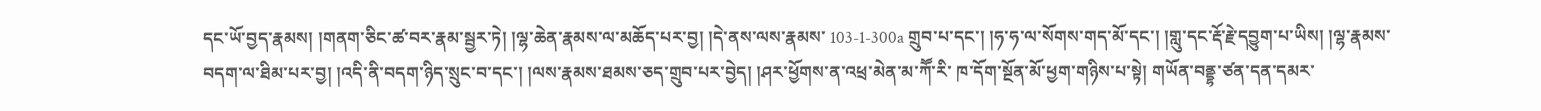དང་ཡོ་བྱད་རྣམས། །གནག་ཅིང་ཚ་བར་རྣམ་སྦྱར་ཏེ། །ལྷ་ཆེན་རྣམས་ལ་མཆོད་པར་བྱ། །དེ་ནས་ལས་རྣམས་ 103-1-300a གྲུབ་པ་དང་། །ཧ་ཧ་ལ་སོགས་གད་མོ་དང་། །གླུ་དང་རྡོ་རྗེ་དབྱུག་པ་ཡིས། །ལྷ་རྣམས་བདག་ལ་ཐིམ་པར་བྱ། །འདི་ནི་བདག་ཉིད་སྲུང་བ་དང་། །ལས་རྣམས་ཐམས་ཅད་གྲུབ་པར་བྱེད། །ཤར་ཕྱོགས་ན་འཕྲ་མེན་མ་ཀཽ་རི་ ཁ་དོག་སྔོན་མོ་ཕྱག་གཉིས་པ་སྟེ། གཡོན་བནྡྷ་ཙན་དན་དམར་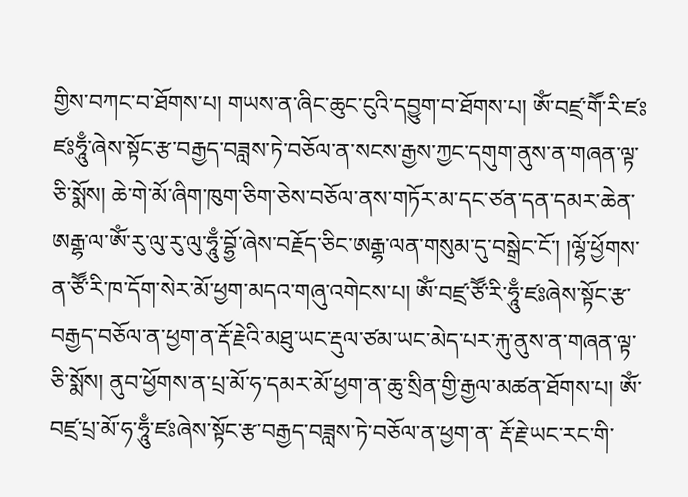གྱིས་བཀང་བ་ཐོགས་པ། གཡས་ན་ཞིང་ཆུང་ངུའི་དབྱུག་བ་ཐོགས་པ། ཨོཾ་བཛྲ་གཽ་རི་ཛཿཛཿཧཱུྃ་ཞེས་སྟོང་རྩ་བརྒྱད་བཟླས་ཏེ་བཅོལ་ན་སངས་རྒྱས་ཀྱང་དགུག་ནུས་ན་གཞན་ལྟ་ཅི་སྨོས། ཆེ་གེ་མོ་ཞིག་ཁུག་ཅིག་ཅེས་བཅོལ་ནས་གཏོར་མ་དང་ཙན་དན་དམར་ཆེན་ཨརྒྷ་ལ་ཨོཾ་རུ་ལུ་རུ་ལུ་ཧཱུྃ་བྷྱོ་ཞེས་བརྗོད་ཅིང་ཨརྒྷ་ལན་གསུམ་དུ་བསྒྲེང་ངོ་། །ལྷོ་ཕྱོགས་ན་ཙཽ་རི་ཁ་དོག་སེར་མོ་ཕྱག་མདའ་གཞུ་འགེངས་པ། ཨོཾ་བཛྲ་ཙཽ་རི་ཧཱུྃ་ཛཿཞེས་སྟོང་རྩ་ བརྒྱད་བཅོལ་ན་ཕྱག་ན་རྡོ་རྗེའི་མཐུ་ཡང་རྡུལ་ཙམ་ཡང་མེད་པར་རྐུ་ནུས་ན་གཞན་ལྟ་ཅི་སྨོས། ནུབ་ཕྱོགས་ན་པྲ་མོ་ཧ་དམར་མོ་ཕྱག་ན་ཆུ་སྲིན་གྱི་རྒྱལ་མཚན་ཐོགས་པ། ཨོཾ་བཛྲ་པྲ་མོ་ཧ་ཧཱུྃ་ཛཿཞེས་སྟོང་རྩ་བརྒྱད་བཟླས་ཏེ་བཅོལ་ན་ཕྱག་ན་ རྡོ་རྗེ་ཡང་རང་གི་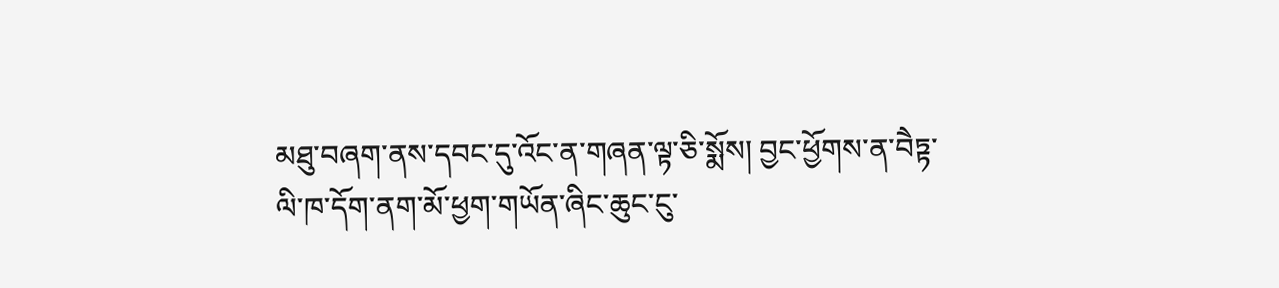མཐུ་བཞག་ནས་དབང་དུ་འོང་ན་གཞན་ལྟ་ཅི་སྨོས། བྱང་ཕྱོགས་ན་བཻཏྟ་ལི་ཁ་དོག་ནག་མོ་ཕྱག་གཡོན་ཞིང་ཆུང་ངུ་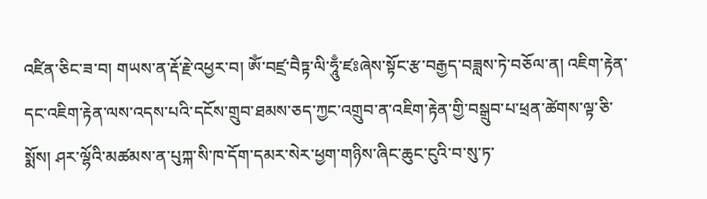འཛིན་ཅིང་ཟ་བ། གཡས་ན་རྡོ་རྗེ་འཕྱར་བ། ཨོཾ་བཛྲ་བཻཏྟ་ལི་ཧཱུྃ་ཛཿཞེས་སྟོང་རྩ་བརྒྱད་བཟླས་ཏེ་བཅོལ་ན། འཇིག་རྟེན་དང་འཇིག་རྟེན་ལས་འདས་པའི་དངོས་གྲུབ་ཐམས་ཅད་ཀྱང་འགྲུབ་ན་འཇིག་རྟེན་གྱི་བསྒྲུབ་པ་ཕྲན་ཚེགས་ལྟ་ཅི་སྨོས། ཤར་ལྷོའི་མཚམས་ན་པུཀྐ་སི་ཁ་དོག་དམར་སེར་ཕྱག་གཉིས་ཞིང་ཆུང་ངུའི་བ་སུ་ཏ་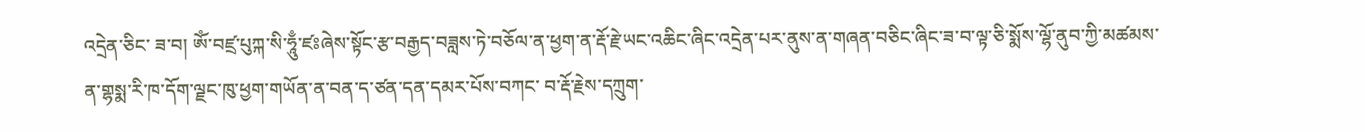འདྲེན་ཅིང་ ཟ་བ། ཨོཾ་བཛྲ་པུཀྐ་སི་ཧཱུྃ་ཛཿཞེས་སྟོང་རྩ་བརྒྱད་བཟླས་ཏེ་བཅོལ་ན་ཕྱག་ན་རྡོ་རྗེ་ཡང་འཆིང་ཞིང་འདྲེན་པར་ནུས་ན་གཞན་བཅིང་ཞིང་ཟ་བ་ལྟ་ཅི་སྨོས་ལྷོ་ནུབ་ཀྱི་མཚམས་ན་གྷསྨ་རི་ཁ་དོག་ལྗང་ཁུ་ཕྱག་གཡོན་ན་བན་ད་ཙན་དན་དམར་པོས་བཀང་ བ་རྡོ་རྗེས་དཀྲུག་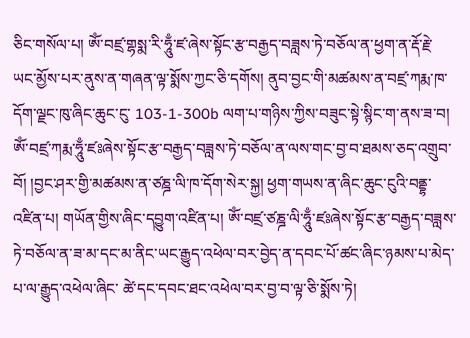ཅིང་གསོལ་པ། ཨོཾ་བཛྲ་གྷསྨ་རི་ཧཱུྃ་ཛ་ཞེས་སྟོང་རྩ་བརྒྱད་བཟླས་ཏེ་བཅོལ་ན་ཕྱག་ན་རྡོ་རྗེ་ཡང་མྱོས་པར་ནུས་ན་གཞན་ལྟ་སྨོས་ཀྱང་ཅི་དགོས། ནུབ་བྱང་གི་མཚམས་ན་བཛྲ་ཀརྨ་ཁ་དོག་ལྗང་ཁུ་ཞིང་ཆུང་ངུ་ 103-1-300b ལག་པ་གཉིས་ཀྱིས་བཟུང་སྟེ་སྙིང་ག་ནས་ཟ་བ། ཨོཾ་བཛྲ་ཀརྨ་ཧཱུྃ་ཛཿཞེས་སྟོང་རྩ་བརྒྱད་བཟླས་ཏེ་བཅོལ་ན་ལས་གང་བྱ་བ་ཐམས་ཅད་འགྲུབ་བོ། །བྱང་ཤར་གྱི་མཚམས་ན་ཙཎྜ་ལི་ཁ་དོག་སེར་སྐྱ། ཕྱག་གཡས་ན་ཞིང་ཆུང་ངུའི་བནྡྷ་འཛིན་པ། གཡོན་གྱིས་ཞིང་དབྱུག་འཛིན་པ། ཨོཾ་བཛྲ་ཙཎྜ་ལི་ཧཱུྃ་ཛཿཞེས་སྟོང་རྩ་བརྒྱད་བཟླས་ཏེ་བཅོལ་ན་ཟ་མ་དང་མ་ནིང་ཡང་རྒྱུད་འཕེལ་བར་བྱེད་ན་དབང་པོ་ཚང་ཞིང་ཉམས་པ་མེད་པ་ལ་རྒྱུད་འཕེལ་ཞིང་ ཚེ་དང་དབང་ཐང་འཕེལ་བར་བྱ་བ་ལྟ་ཅི་སྨོས་ཏེ།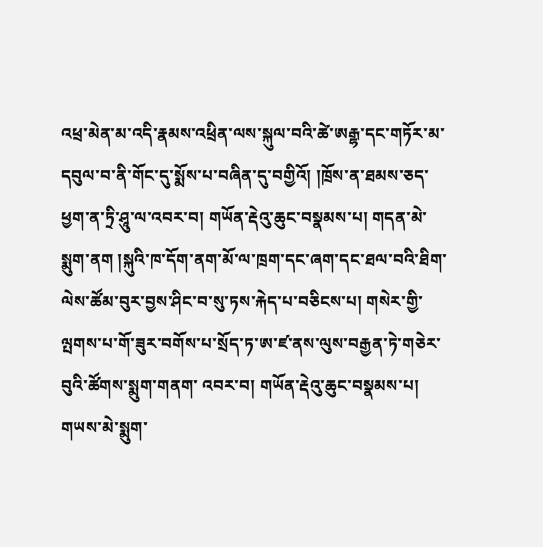འཕྲ་མེན་མ་འདི་རྣམས་འཕྲིན་ལས་སྐུལ་བའི་ཚེ་ཨརྒྷ་དང་གཏོར་མ་དབུལ་བ་ནི་གོང་དུ་སྨོས་པ་བཞིན་དུ་བགྱིའོ། །ཁྲོས་ན་ཐམས་ཅད་ཕྱག་ན་ཏྲི་ཤཱུ་ལ་འབར་བ། གཡོན་རྡེའུ་ཆུང་བསྣམས་པ། གདན་མེ་སྨུག་ནག །སྐུའི་ཁ་དོག་ནག་མོ་ལ་ཁྲག་དང་ཞག་དང་ཐལ་བའི་ཐིག་ལེས་ཚོམ་བུར་བྱས་ཤིང་བ་སུ་ཏས་རྐེད་པ་བཅིངས་པ། གསེར་གྱི་ལྤགས་པ་གོ་ཟུར་བགོས་པ་སྲོད་ཏ་ཨ་ཛ་ནས་ལུས་བརྒྱན་ཏེ་གཅེར་བུའི་ཚོགས་སྨུག་གནག་ འབར་བ། གཡོན་རྡེའུ་ཆུང་བསྣམས་པ། གཡས་མེ་སྨུག་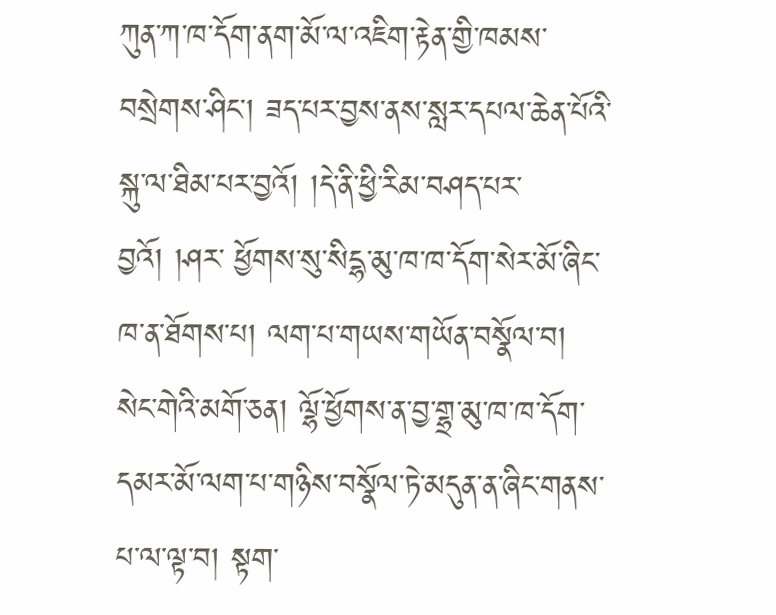ཀུན་ཀ་ཁ་དོག་ནག་མོ་ལ་འཇིག་རྟེན་གྱི་ཁམས་བསྲེགས་ཤིང་། ཟད་པར་བྱས་ནས་སླར་དཔལ་ཆེན་པོའི་སྐུ་ལ་ཐིམ་པར་བྱའོ། །དེ་ནི་ཕྱི་རིམ་བཤད་པར་བྱའོ། །ཤར་ ཕྱོགས་སུ་སིདྷ་མུ་ཁ་ཁ་དོག་སེར་མོ་ཞིང་ཁ་ན་ཐོགས་པ། ལག་པ་གཡས་གཡོན་བསྣོལ་བ། སེང་གེའི་མགོ་ཅན། ལྷོ་ཕྱོགས་ན་བྱ་གྷྲ་མུ་ཁ་ཁ་དོག་དམར་མོ་ལག་པ་གཉིས་བསྣོལ་ཏེ་མདུན་ན་ཞིང་གནས་པ་ལ་ལྟ་བ། སྟག་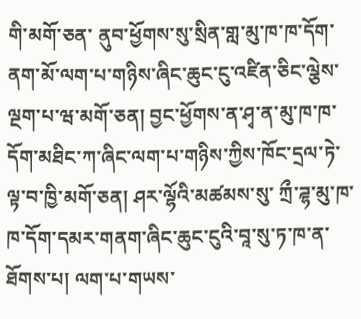གི་མགོ་ཅན་ ནུབ་ཕྱོགས་སུ་སྲིན་གླ་མུ་ཁ་ཁ་དོག་ནག་མོ་ལག་པ་གཉིས་ཞིང་ཆུང་ངུ་འཛིན་ཅིང་ལྕེས་ལྔག་པ་ཝ་མགོ་ཅན། བྱང་ཕྱོགས་ན་ཤྭ་ན་མུ་ཁ་ཁ་དོག་མཐིང་ཀ་ཞིང་ལག་པ་གཉིས་ཀྱིས་ཁོང་དྲལ་ཏེ་ལྟ་བ་ཁྱི་མགོ་ཅན། ཤར་ལྷོའི་མཚམས་སུ་ ཀྲྀ་ཌྷ་མུ་ཁ་ཁ་དོག་དམར་གནག་ཞིང་ཆུང་ངུའི་བཱ་སུ་ཏ་ཁ་ན་ཐོགས་པ། ལག་པ་གཡས་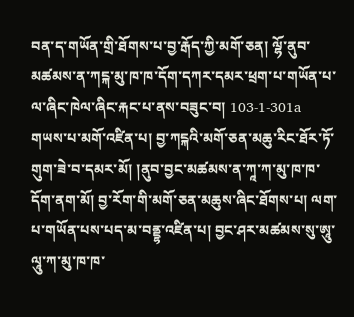བན་ད་གཡོན་གྲི་ཐོགས་པ་བྱ་རྒོད་ཀྱི་མགོ་ཅན། ལྷོ་ནུབ་མཚམས་ན་ཀངྐ་མུ་ཁ་ཁ་དོག་དཀར་དམར་ཕྲག་པ་གཡོན་པ་ལ་ཞིང་ཁེལ་ཞིང་རྐང་པ་ནས་བཟུང་བ། 103-1-301a གཡས་པ་མགོ་འཛིན་པ། བྱ་ཀངྐའི་མགོ་ཅན་མཆུ་རིང་ཐོར་ཏོ་གུག་ཟེ་བ་དམར་མོ། །ནུབ་བྱང་མཚམས་ན་ཀཱ་ཀ་མུ་ཁ་ཁ་དོག་ནག་མོ། བྱ་རོག་གི་མགོ་ཅན་མཆུས་ཞིང་ཐོགས་པ། ལག་པ་གཡོན་པས་པད་མ་བནྡྷ་འཛིན་པ། བྱང་ཤར་མཚམས་སུ་ཨཱུ་ལཱུ་ཀ་མུ་ཁ་ཁ་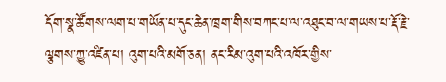དོག་སྣ་ཚོགས་ལག་པ་གཡོན་པ་དུང་ཆེན་ཁྲག་གིས་བཀང་པ་ལ་འཐུང་བ་ལ་གཡས་པ་རྡོ་རྗེ་ལྕགས་ཀྱུ་འཛིན་པ། འུག་པའི་མགོ་ཅན། ནང་རིམ་འུག་པའི་འཁོར་གྱིས་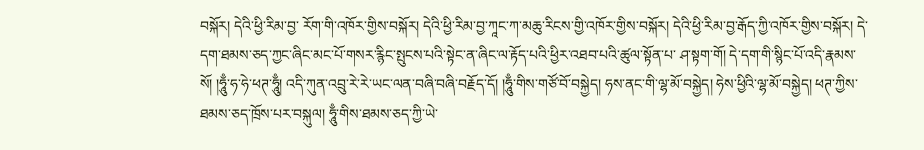བསྐོར། དེའི་ཕྱི་རིམ་བྱ་ རོག་གི་འཁོར་གྱིས་བསྐོར། དེའི་ཕྱི་རིམ་བྱ་ཀཱང་ཀ་མཆུ་རིངས་གྱི་འཁོར་གྱིས་བསྐོར། དེའི་ཕྱི་རིམ་བྱ་རྒོད་ཀྱི་འཁོར་གྱིས་བསྐོར། དེ་དག་ཐམས་ཅད་ཀྱང་ཞིང་མང་པོ་གསར་རྙིང་སྤུངས་པའི་སྟེང་ན་ཞིང་ལ་རྟོད་པའི་ཕྱིར་འཐབ་པའི་ཚུལ་སྟོན་པ་ ཤ་སྟག་གོ། དེ་དག་གི་སྙིང་པོ་འདི་རྣམས་སོ། །ཧཱུྃ་ཧ་ཧེ་ཕཊ་ཧཱུྃ། འདི་ཀུན་འབྲུ་རེ་རེ་ཡང་ལན་བཞི་བཞི་བརྗོད་དོ། །ཧཱུྃ་གིས་གཙོ་བོ་བསྐྱེད། ཧས་ནང་གི་ལྷ་མོ་བསྐྱེད། ཧེས་ཕྱིའི་ལྷ་མོ་བསྐྱེད། ཕཊ་ཀྱིས་ཐམས་ཅད་ཁྲོས་པར་བསྐུལ། ཧཱུྃ་གིས་ཐམས་ཅད་ཀྱི་ཡེ་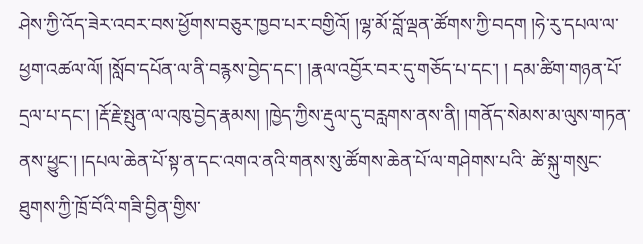ཤེས་ཀྱི་འོད་ཟེར་འབར་བས་ཕྱོགས་བཅུར་ཁྱབ་པར་བགྱིའོ། །ལྷ་མོ་བློ་ལྡན་ཚོགས་ཀྱི་བདག །ཧེ་རུ་དཔལ་ལ་ཕྱག་འཚལ་ལོ། །སློབ་དཔོན་ལ་ནི་བརྙས་བྱེད་དང་། །རྣལ་འབྱོར་བར་དུ་གཅོད་པ་དང་། ། དམ་ཚིག་གཉན་པོ་དྲལ་པ་དང་། །རྡོ་རྗེ་སྤུན་ལ་འཁུ་བྱེད་རྣམས། །ཁྱེད་ཀྱིས་རྡུལ་དུ་བརླགས་ནས་ནི། །གནོད་སེམས་མ་ལུས་གཏན་ནས་ཕྱུང་། །དཔལ་ཆེན་པོ་སྟ་ན་དང་འགའ་ནའི་གནས་སུ་ཚོགས་ཆེན་པོ་ལ་གཤེགས་པའི་ ཚེ་སྐུ་གསུང་ཐུགས་ཀྱི་ཁྲོ་བོའི་གཟི་བྱིན་གྱིས་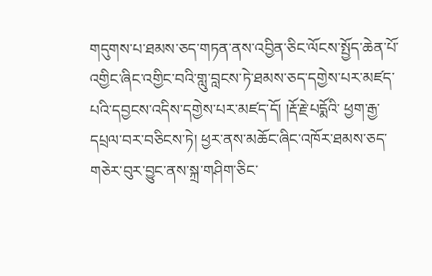གདུགས་པ་ཐམས་ཅད་གཏན་ནས་འབྱིན་ཅིང་ལོངས་སྤྱོད་ཆེན་པོ་འགྱིང་ཞིང་འགྱིང་བའི་གླུ་བླངས་ཏེ་ཐམས་ཅད་དགྱེས་པར་མཛད་པའི་དབྱངས་འདིས་དགྱེས་པར་མཛད་དོ། །རྡོ་རྗེ་པདྨོའི་ ཕྱག་རྒྱ་དཔྲལ་བར་བཅིངས་ཏེ། ཕྱར་ནས་མཆོང་ཞིང་འཁོར་ཐམས་ཅད་གཅེར་བུར་བྱུང་ནས་སྐྲ་གཤིག་ཅིང་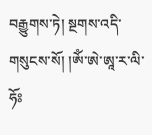བརྒྱུགས་ཏེ། སྔགས་འདི་གསུངས་སོ། །ཨོཾ་ཨེ་ཨཱ་ར་ལི་ཧོཿ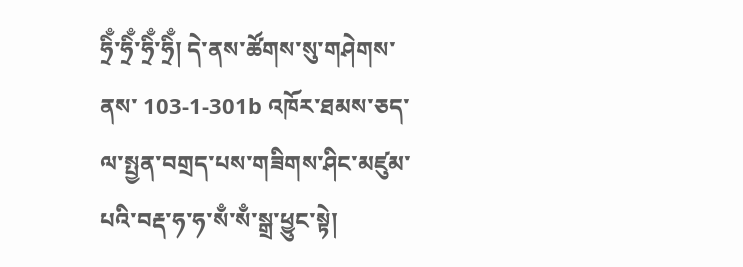ཧྲིྃ་ཧྲིྃ་ཧྲིྃ་ཧྲིྃ། དེ་ནས་ཚོགས་སུ་གཤེགས་ནས་ 103-1-301b འཁོར་ཐམས་ཅད་ལ་སྤྱན་བགྲད་པས་གཟིགས་ཤིང་མཛུམ་པའི་བརྡ་ཧ་ཧ་སྃ་སྃ་སྒྲ་ཕྱུང་སྟེ།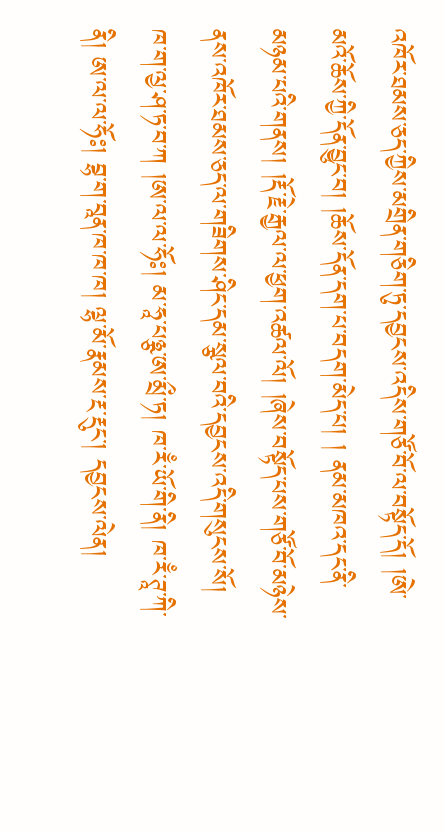འཁོར་ཐམས་ཅད་ཀྱིས་མགྲིན་གཅིག་ཏུ་དབྱངས་འདིས་གཙོ་བོ་ལ་བསྟོད་དོ། །ཨེ་མའོ་ཆོས་ཀྱི་དོན་བྱུང་བ། །ཆོས་དོན་དག་པ་བདག་མེད་པ། ། ནམ་མཁའ་དང་ནི་མཉམ་པའི་གནས། །རྡོ་རྗེ་རྒྱལ་ལ་ཕྱག་འཚལ་ལོ། །ཞེས་བསྟོད་པས་གཙོ་བོ་མཉེས་ནས་འཁོར་ཐམས་ཅད་ལ་གཟིགས་ཤིང་དམ་སྩལ་བའི་དབྱངས་འདི་གསུངས་སོ། ཁ་ག་ལྱ་ཤ་ཏ་བ་ཀ །ཨ་ལ་ལ་ཧོཿ། མ་ཧཱ་པཉྩ་ཨ་མྲྀ་ཏ། ཁ་རྃ་ཡོ་གི་ནི། ཁ་རྃ་ཊཱ་ཀི་ནི། ཨ་ལ་ལ་ཧོཿ། བྷ་ག་བཱན་ཁ་ཁ་ཁ། ལྷ་མོ་རྣམས་རྔ་རྡུང་། དབྱངས་ལེན།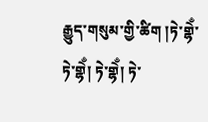རྒྱུད་གསུམ་གྱི་ཚིག །ཏེ་གྷེྃ་ཏེ་གྷེྃ། ཏེ་གྷེྃ། ཏེ་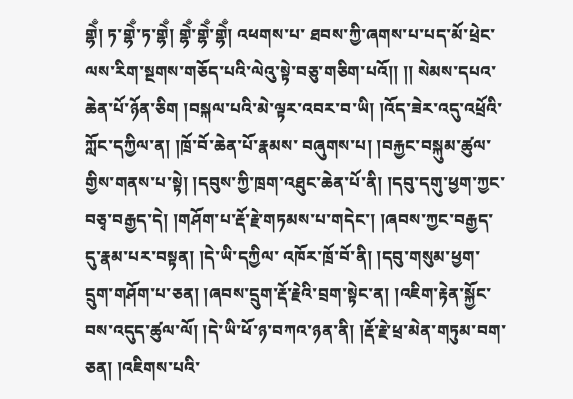གྷེྃ། ཏ་གྷེྃ་ཏ་གྷེྃ། གྷེྃ་གྷེྃ་གྷེྃ། འཕགས་པ་ ཐབས་ཀྱི་ཞགས་པ་པད་མོ་ཕྲེང་ལས་རིག་སྔགས་གཅོད་པའི་ལེའུ་སྟེ་བཅུ་གཅིག་པའོ།། །། སེམས་དཔའ་ཆེན་པོ་ཉོན་ཅིག །བསྐལ་པའི་མེ་ལྟར་འབར་བ་ཡི། །འོད་ཟེར་འདུ་འཕྲོའི་ཀློང་དཀྱིལ་ན། །ཁྲོ་བོ་ཆེན་པོ་རྣམས་ བཞུགས་པ། །བརྐྱང་བསྐུམ་ཚུལ་གྱིས་གནས་པ་སྟེ། །དབུས་ཀྱི་ཁྲག་འཐུང་ཆེན་པོ་ནི། །དབུ་དགུ་ཕྱག་ཀྱང་བཅྭ་བརྒྱད་དེ། །གཤོག་པ་རྡོ་རྗེ་གཏམས་པ་གདེང་། །ཞབས་ཀྱང་བརྒྱད་དུ་རྣམ་པར་བསྟན། །དེ་ཡི་དཀྱིལ་ འཁོར་ཁྲོ་བོ་ནི། །དབུ་གསུམ་ཕྱག་དྲུག་གཤོག་པ་ཅན། །ཞབས་དྲུག་རྡོ་རྗེའི་བྲག་སྟེང་ན། །འཇིག་རྟེན་སྐྱོང་བས་འདུད་ཚུལ་ལོ། །དེ་ཡི་ཕོ་ཉ་བཀའ་ཉན་ནི། །རྡོ་རྗེ་ཕྲ་མེན་གཏུམ་བག་ཅན། །འཇིགས་པའི་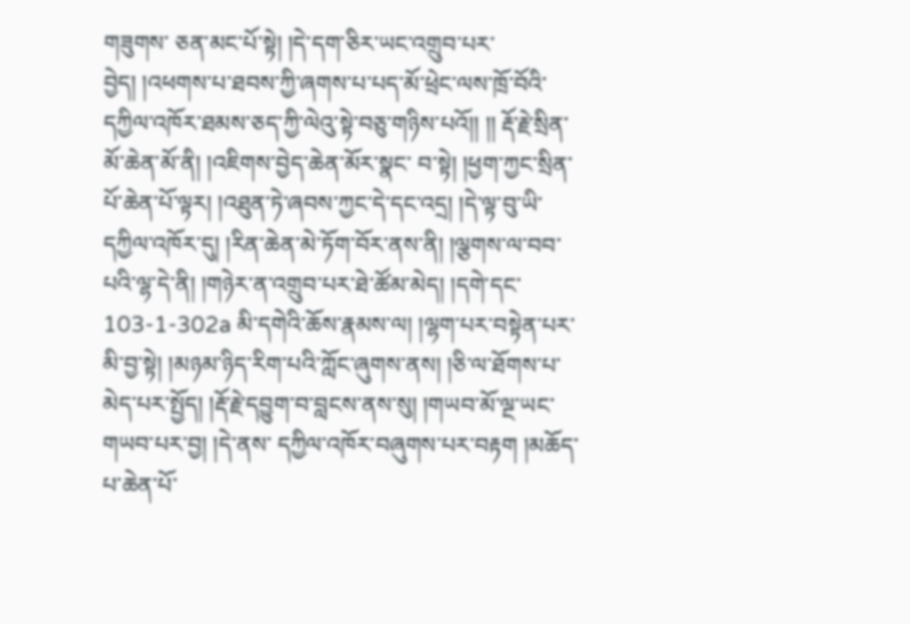གཟུགས་ ཅན་མང་པོ་སྟེ། །དེ་དག་ཅིར་ཡང་འགྲུབ་པར་བྱེད། །འཕགས་པ་ཐབས་ཀྱི་ཞགས་པ་པད་མོ་ཕྲེང་ལས་ཁྲོ་བོའི་དཀྱིལ་འཁོར་ཐམས་ཅད་ཀྱི་ལེའུ་སྟེ་བཅུ་གཉིས་པའོ།། །། རྡོ་རྗེ་སྲིན་མོ་ཆེན་མོ་ནི། །འཇིགས་བྱེད་ཆེན་མོར་སྣང་ བ་སྟེ། །ཕྱག་ཀྱང་སྲིན་པོ་ཆེན་པོ་ལྟར། །འཐུན་ཏེ་ཞབས་ཀྱང་དེ་དང་འདྲ། །དེ་ལྟ་བུ་ཡི་དཀྱིལ་འཁོར་དུ། །རིན་ཆེན་མེ་ཏོག་བོར་ནས་ནི། །ལྕགས་ལ་བབ་པའི་ལྷ་དེ་ནི། །གཉེར་ན་འགྲུབ་པར་ཐེ་ཚོམ་མེད། །དགེ་དང་ 103-1-302a མི་དགེའི་ཆོས་རྣམས་ལ། །ལྷག་པར་བསྟེན་པར་མི་བྱ་སྟེ། །མཉམ་ཉིད་རིག་པའི་ཀློང་ཞུགས་ནས། །ཅི་ལ་ཐོགས་པ་མེད་པར་སྤྱོད། །རྡོ་རྗེ་དབྱུག་བ་བླངས་ནས་སུ། །གཡབ་མོ་ལྔ་ཡང་གཡབ་པར་བྱ། །དེ་ནས་ དཀྱིལ་འཁོར་བཞུགས་པར་བརྟག །མཆོད་པ་ཆེན་པོ་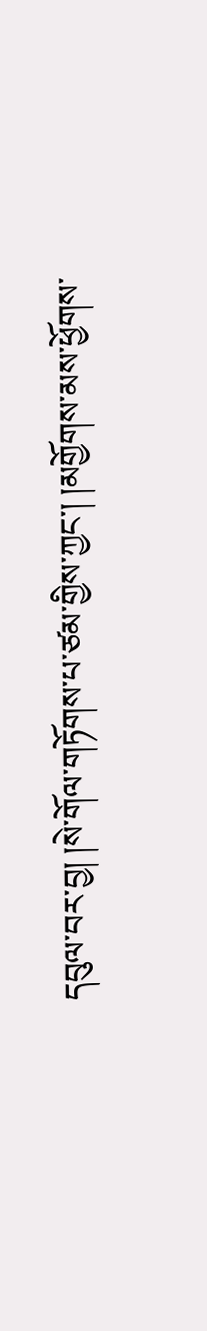དབུལ་བར་བྱ། །སེ་གོལ་གཏོགས་པ་ཙམ་གྱིས་ཀྱང་། །མགྱོགས་མས་ཕྱོགས་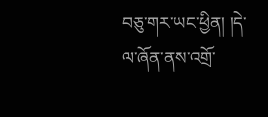བཅུ་གར་ཡང་ཕྱིན། །དེ་ལ་ཞོན་ནས་འགྲོ་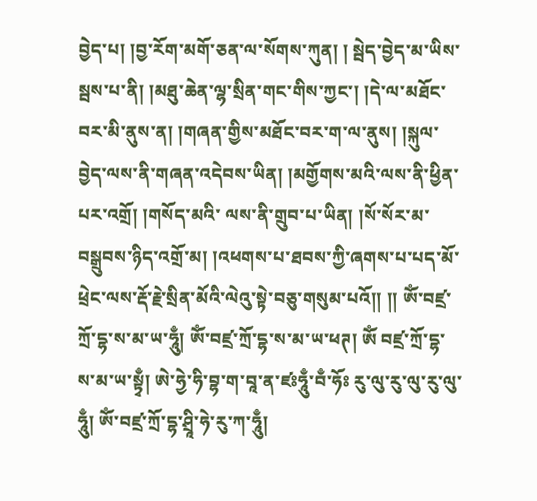བྱེད་པ། །བྱ་རོག་མགོ་ཅན་ལ་སོགས་ཀུན། ། སྦེད་བྱེད་མ་ཡིས་སྦས་པ་ནི། །མཐུ་ཆེན་ལྷ་སྲིན་གང་གིས་ཀྱང་། །དེ་ལ་མཐོང་བར་མི་ནུས་ན། །གཞན་གྱིས་མཐོང་བར་ག་ལ་ནུས། །སྐུལ་བྱེད་ལས་ནི་གཞན་འདེབས་ཡིན། །མགྱོགས་མའི་ལས་ནི་ཕྱིན་པར་འགྲོ། །གསོད་མའི་ ལས་ནི་གྲུབ་པ་ཡིན། །སོ་སོར་མ་བསྒྲུབས་ཉིད་འགྲོ་མ། །འཕགས་པ་ཐབས་ཀྱི་ཞགས་པ་པད་མོ་ཕྲེང་ལས་རྡོ་རྗེ་སྲིན་མོའི་ལེའུ་སྟེ་བཅུ་གསུམ་པའོ།། །། ཨོཾ་བཛྲ་ཀྲོ་དྷ་ས་མ་ཡ་ཧཱུྃ། ཨོཾ་བཛྲ་ཀྲོ་དྷ་ས་མ་ཡ་ཕཊ། ཨོཾ བཛྲ་ཀྲོ་དྷ་ ས་མ་ཡ་སྟྭྃ། ཨེ་ཧྱེ་ཧི་བྷ་ག་བཱ་ན་ཛཿཧཱུྃ་བྃ་ཧོཿ རུ་ལུ་རུ་ལུ་རུ་ལུ་ཧཱུྃ། ཨོཾ་བཛྲ་ཀྲོ་དྷ་ཤྲཱི་ཧེ་རུ་ཀ་ཧཱུྃ།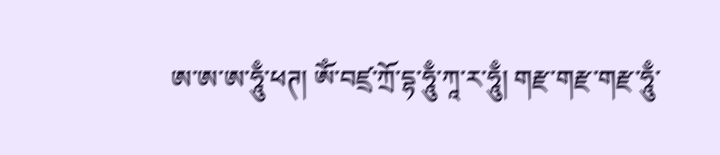ཨ་ཨ་ཨ་ཧཱུྃ་ཕཊ། ཨོཾ་བཛྲ་ཀྲོ་དྷ་ཧཱུྃ་ཀཱ་ར་ཧཱུྃ། གརྫ་གརྫ་གརྫ་ཧཱུྃ་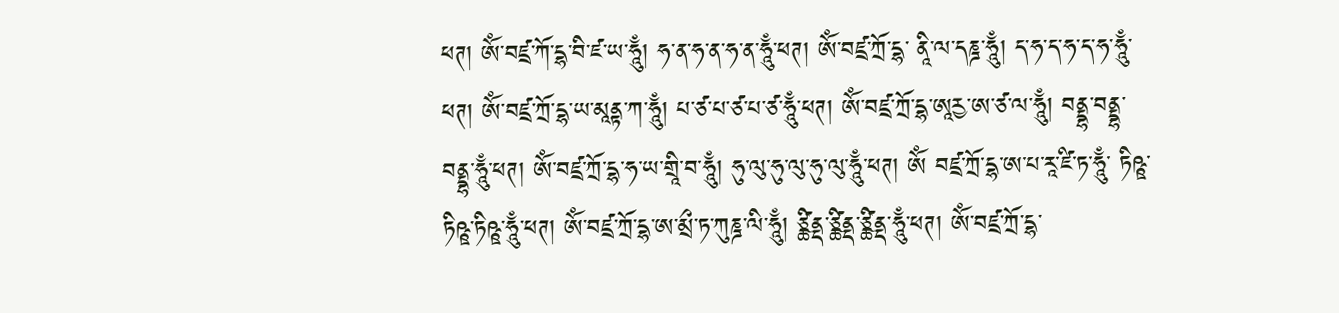ཕཊ། ཨོཾ་བཛྲ་ཀོ་དྷ་བི་ཛ་ཡ་ཧཱུྃ། ཧ་ན་ཧ་ན་ཧ་ན་ཧཱུྃ་ཕཊ། ཨོཾ་བཛྲ་ཀྲོ་དྷ་ ནཱི་ལ་དཎྜ་ཧཱུྃ། ད་ཧ་ད་ཧ་ད་ཧ་ཧཱུྃ་ཕཊ། ཨོཾ་བཛྲ་ཀྲོ་དྷ་ཡ་མཱནྟ་ཀ་ཧཱུྃ། པ་ཙ་པ་ཙ་པ་ཙ་ཧཱུྃ་ཕཊ། ཨོཾ་བཛྲ་ཀྲོ་དྷ་ཨཱརྱ་ཨ་ཙ་ལ་ཧཱུྃ། བནྡྷ་བནྡྷ་བནྡྷ་ཧཱུྃ་ཕཊ། ཨོཾ་བཛྲ་ཀྲོ་དྷ་ཧ་ཡ་གྲཱི་བ་ཧཱུྃ། ཧུ་ལུ་ཧུ་ལུ་ཧུ་ལུ་ཧཱུྃ་ཕཊ། ཨོཾ བཛྲ་ཀྲོ་དྷ་ཨ་པ་རཱ་ཛི་ཏ་ཧཱུྃ་ ཏིཥྛ་ཏིཥྛ་ཏིཥྛ་ཧཱུྃ་ཕཊ། ཨོཾ་བཛྲ་ཀྲོ་དྷ་ཨ་མྲྀ་ཏ་ཀུཎྜ་ལི་ཧཱུྃ། ཙྪིནྡ་ཙྪིནྡ་ཙྪིནྡ་ཧཱུྃ་ཕཊ། ཨོཾ་བཛྲ་ཀྲོ་དྷ་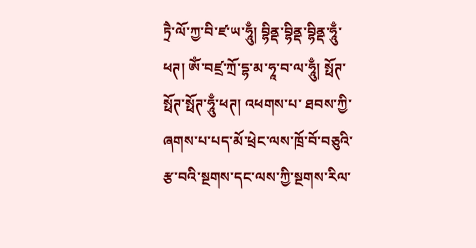ཏྲཻ་ལོ་ཀྱ་བི་ཛ་ཡ་ཧཱུྃ། བྷིནྡ་བྷིནྡ་བྷིནྡ་ཧཱུྃ་ཕཊ། ཨོཾ་བཛྲ་ཀྲོ་དྷ་མ་ཧཱ་བ་ལ་ཧཱུྃ། སྥོཊ་སྥོཊ་སྥོཊ་ཧཱུྃ་ཕཊ། འཕགས་པ་ ཐབས་ཀྱི་ཞགས་པ་པད་མོ་ཕྲེང་ལས་ཁྲོ་བོ་བཅུའི་རྩ་བའི་སྔགས་དང་ལས་ཀྱི་སྔགས་རིལ་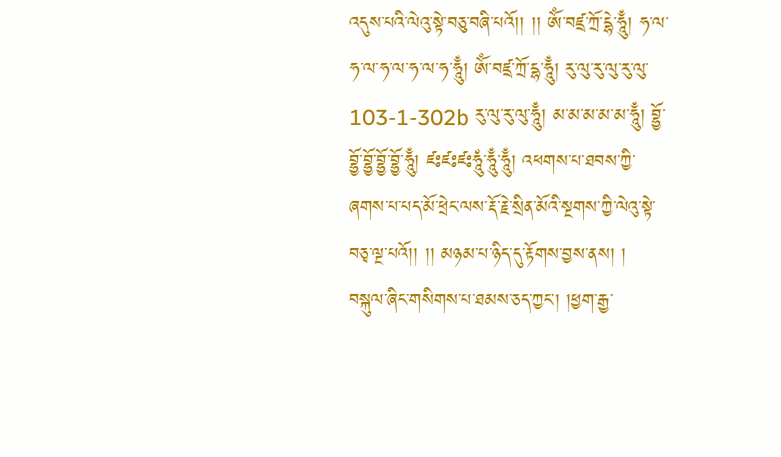འདུས་པའི་ལེའུ་སྟེ་བཅུ་བཞི་པའོ།། །། ཨོཾ་བཛྲ་ཀྲོ་དྷེ་ཧཱུྃ། ཧ་ལ་ཧ་ལ་ཧ་ལ་ཧ་ལ་ཧ་ཧཱུྃ། ཨོཾ་བཛྲ་ཀྲོ་དྷ་ཧཱུྃ། རུ་ལུ་རུ་ལུ་རུ་ལུ་ 103-1-302b རུ་ལུ་རུ་ལུ་ཧཱུྃ། མ་མ་མ་མ་མ་ཧཱུྃ། བྷྱོ་བྷྱོ་བྷྱོ་བྷྱོ་བྷྱོ་ཧཱུྃ། ཛཿཛཿཛཿཧཱུཾ་ཧཱུྃ་ཧཱུྃ། འཕགས་པ་ཐབས་ཀྱི་ཞགས་པ་པད་མོ་ཕྲེང་ལས་རྡོ་རྗེ་སྲིན་མོའི་སྔགས་ཀྱི་ལེའུ་སྟེ་བཅྭ་ལྔ་པའོ།། །། མཉམ་པ་ཉིད་དུ་རྟོགས་བྱས་ནས། ། བསྐུལ་ཞིང་གསིགས་པ་ཐམས་ཅད་ཀྱང་། །ཕྱག་རྒྱ་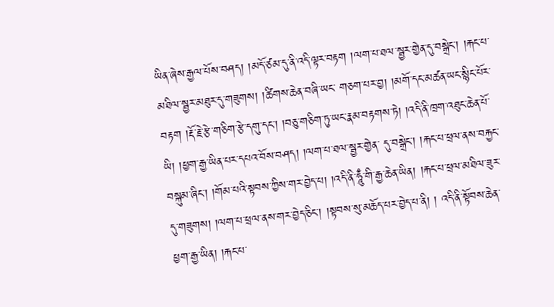ཡིན་ཞེས་རྒྱལ་པོས་བཤད། །མདོ་ཙམ་དུ་ནི་འདི་ལྟར་བརྟག །ལག་པ་ཐལ་སྦྱར་གྱེན་དུ་བསྒྲེང་། །རྐང་པ་མཐིལ་སྦྱར་མཐུར་དུ་གཟུགས། །ཚིགས་ཆེན་བཞི་ཡང་ གཅག་པར་བྱ། །མགོ་དང་མཚན་ཡང་སྙིང་པོར་བརྟག །རྡོ་རྗེ་རྩེ་གཅིག་རྩེ་དགུ་དང་། །བཅུ་གཅིག་ཏུ་ཡང་རྣམ་བརྟགས་ཏེ། །འདི་ནི་ཁྲག་འཐུང་ཆེན་པོ་ཡི། །ཕྱག་རྒྱ་ཡིན་པར་དཔའ་བོས་བཤད། །ལག་པ་ཐལ་སྦྱར་གྱེན་ དུ་བསྒྲེང་། །རྐང་པ་ཕྲལ་ནས་བརྐྱང་བསྐུམ་ཞིང་། །གོམ་པའི་སྟབས་ཀྱིས་གར་བྱེད་པ། །འདི་ནི་ཧཱུྃ་གི་རྒྱ་ཆེན་ཡིན། །རྐང་པ་ཕྲལ་མཐིལ་ཟུར་དུ་གཟུགས། །ལག་པ་ཕྲལ་ནས་གར་བྱེད་ཅིང་། །སྟབས་སུ་མཆོད་པར་བྱེད་པ་ནི། ། འདི་ནི་སྟོབས་ཆེན་ཕྱག་རྒྱ་ཡིན། །རྐང་པ་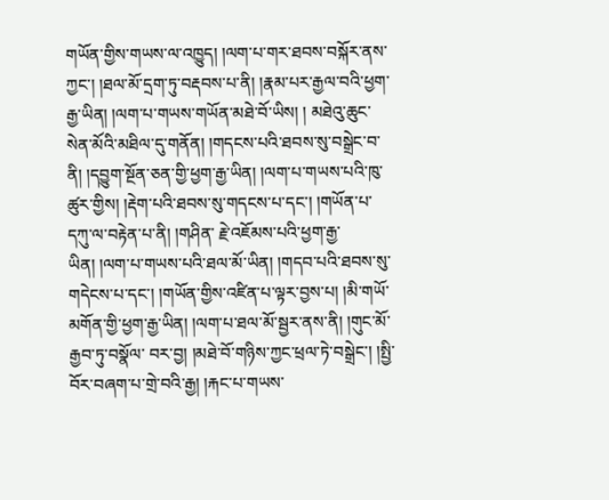གཡོན་གྱིས་གཡས་ལ་འཁྱུད། །ལག་པ་གར་ཐབས་བསྐོར་ནས་ཀྱང་། །ཐལ་མོ་དྲག་ཏུ་བརྡབས་པ་ནི། །རྣམ་པར་རྒྱལ་བའི་ཕྱག་རྒྱ་ཡིན། །ལག་པ་གཡས་གཡོན་མཐེ་བོ་ཡིས། ། མཐེའུ་ཆུང་སེན་མོའི་མཐིལ་དུ་གནོན། །གདངས་པའི་ཐབས་སུ་བསྒྲེང་བ་ནི། །དབྱུག་སྔོན་ཅན་གྱི་ཕྱག་རྒྱ་ཡིན། །ལག་པ་གཡས་པའི་ཁུ་ཚུར་གྱིས། །རྡེག་པའི་ཐབས་སུ་གདངས་པ་དང་། །གཡོན་པ་དཀུ་ལ་བརྟེན་པ་ནི། །གཤིན་ རྗེ་འཇོམས་པའི་ཕྱག་རྒྱ་ཡིན། །ལག་པ་གཡས་པའི་ཐལ་མོ་ཡིན། །གདབ་པའི་ཐབས་སུ་གདེངས་པ་དང་། །གཡོན་གྱིས་འཛིན་པ་ལྟར་བྱས་པ། །མི་གཡོ་མགོན་གྱི་ཕྱག་རྒྱ་ཡིན། །ལག་པ་ཐལ་མོ་སྦྱར་ནས་ནི། །གུང་མོ་རྒྱབ་ཏུ་བསྣོལ་ བར་བྱ། །མཐེ་བོ་གཉིས་ཀྱང་ཕྲལ་ཏེ་བསྒྲེང་། །སྤྱི་བོར་བཞག་པ་གྲེ་བའི་རྒྱ། །རྐང་པ་གཡས་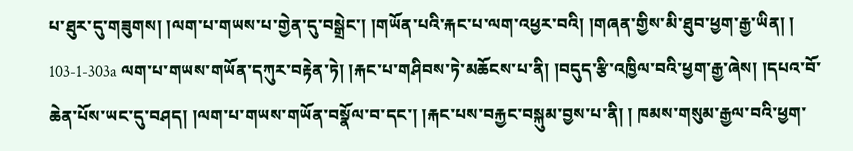པ་ཐུར་དུ་གཟུགས། །ལག་པ་གཡས་པ་གྱེན་དུ་བསྒྲེང་། །གཡོན་པའི་རྐང་པ་ལག་འཕྱར་བའི། །གཞན་གྱིས་མི་ཐུབ་ཕྱག་རྒྱ་ཡིན། ། 103-1-303a ལག་པ་གཡས་གཡོན་དཀུར་བརྟེན་ཏེ། །རྐང་པ་གཤིབས་ཏེ་མཆོངས་པ་ནི། །བདུད་རྩི་འཁྱིལ་བའི་ཕྱག་རྒྱ་ཞེས། །དཔའ་བོ་ཆེན་པོས་ཡང་དུ་བཤད། །ལག་པ་གཡས་གཡོན་བསྣོལ་བ་དང་། །རྐང་པས་བརྐྱང་བསྐུམ་བྱས་པ་ནི། ། ཁམས་གསུམ་རྒྱལ་བའི་ཕྱག་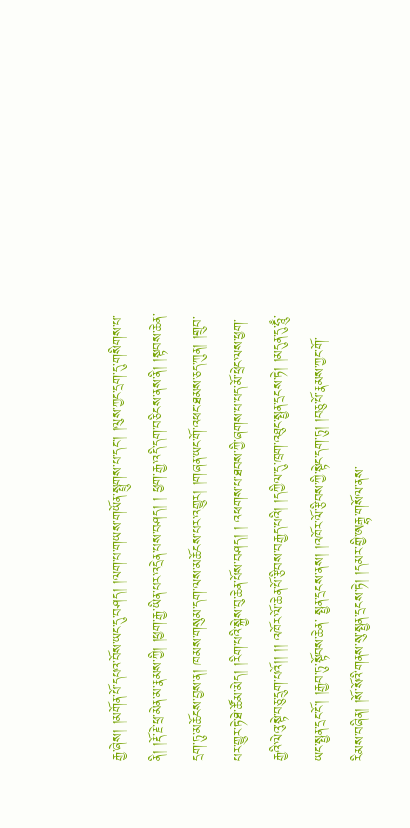རྒྱ་ཞེས། །མགོན་པོ་དཔའ་བོས་ཡང་དུ་བཤད། །ལག་པ་གཡས་གཡོན་སྤྲུགས་པ་དང་། །ལུས་ཀྱང་དྲག་དུ་གསིགས་པ་ནི། །རྡོ་རྗེ་ཕྲ་མེན་མ་རྣམས་ཀྱི། །ཕྱག་རྒྱ་ཡིན་པར་འདྲེན་པས་བཤད། ། ཕྱག་རྒྱ་འདི་དག་བཅིངས་ནས་ནི། །སྟབས་ཆེན་དྲག་ཏུ་མཆོངས་བྱས་ན། ཁམས་གསུམ་དག་ལས་མཆོངས་པར་འགྱུར། །གཞན་ཡང་གོ་འཕང་ཐམས་ཅད་ཀུན། །གྲུབ་པར་གྱུར་ཏེ་ཐེ་ཚོམ་མེད། །རིག་པའི་སྐྱེས་བུ་ཆེན་པོས་བཤད། ། འཕགས་པ་ཐབས་ཀྱི་ཞགས་པ་པད་མོ་ཕྲེང་ལས་ཕྱག་རྒྱའི་ལེའུ་སྟེ་བཅུ་དྲུག་པའོ།། །། འཁོར་ལོ་ཆེན་པོ་རྩིབས་བརྒྱད་པའི། །དཀྱིལ་དུ་ཁྲག་འཐུང་སྤྱན་དྲངས་ཏེ། །མདུན་དུ་ཧཱུྃ་ཡང་སྤྱན་དྲང་ངོ་། །རྒྱབ་ཏུ་སྟོབས་ཆེན་ སྤྱན་དྲངས་ནས། །འཁོར་ལོ་རྩིབས་ཀྱི་སྟེང་དག་ཏུ། །བཅུ་པོ་རྣམས་ཀྱང་གོ་རིམས་བཞིན། །སོ་སོའི་གནས་སུ་སྤྱན་དྲངས་ཏེ། །དམར་གྱི་ཨརྒྷ་གསོལ་ནས་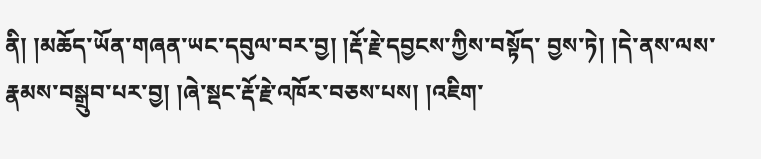ནི། །མཆོད་ཡོན་གཞན་ཡང་དབུལ་བར་བྱ། །རྡོ་རྗེ་དབྱངས་ཀྱིས་བསྟོད་ བྱས་ཏེ། །དེ་ནས་ལས་རྣམས་བསྒྲུབ་པར་བྱ། །ཞེ་སྡང་རྡོ་རྗེ་འཁོར་བཅས་པས། །འཇིག་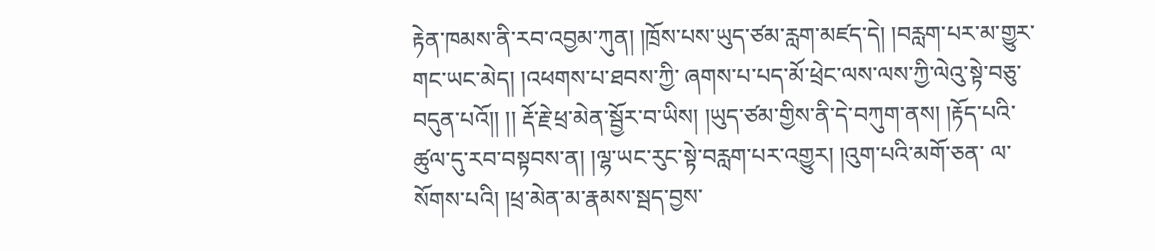རྟེན་ཁམས་ནི་རབ་འབྱམ་ཀུན། །ཁྲོས་པས་ཡུད་ཙམ་རླག་མཛད་དེ། །བརླག་པར་མ་གྱུར་གང་ཡང་མེད། །འཕགས་པ་ཐབས་ཀྱི་ ཞགས་པ་པད་མོ་ཕྲེང་ལས་ལས་ཀྱི་ལེའུ་སྟེ་བཅུ་བདུན་པའོ།། །། རྡོ་རྗེ་ཕྲ་མེན་སྦྱོར་བ་ཡིས། །ཡུད་ཙམ་གྱིས་ནི་དེ་བཀུག་ནས། །རྟོད་པའི་ཚུལ་དུ་རབ་བསྟབས་ན། །ལྷ་ཡང་རུང་སྟེ་བརླག་པར་འགྱུར། །འུག་པའི་མགོ་ཅན་ ལ་སོགས་པའི། །ཕྲ་མེན་མ་རྣམས་སྦད་བྱས་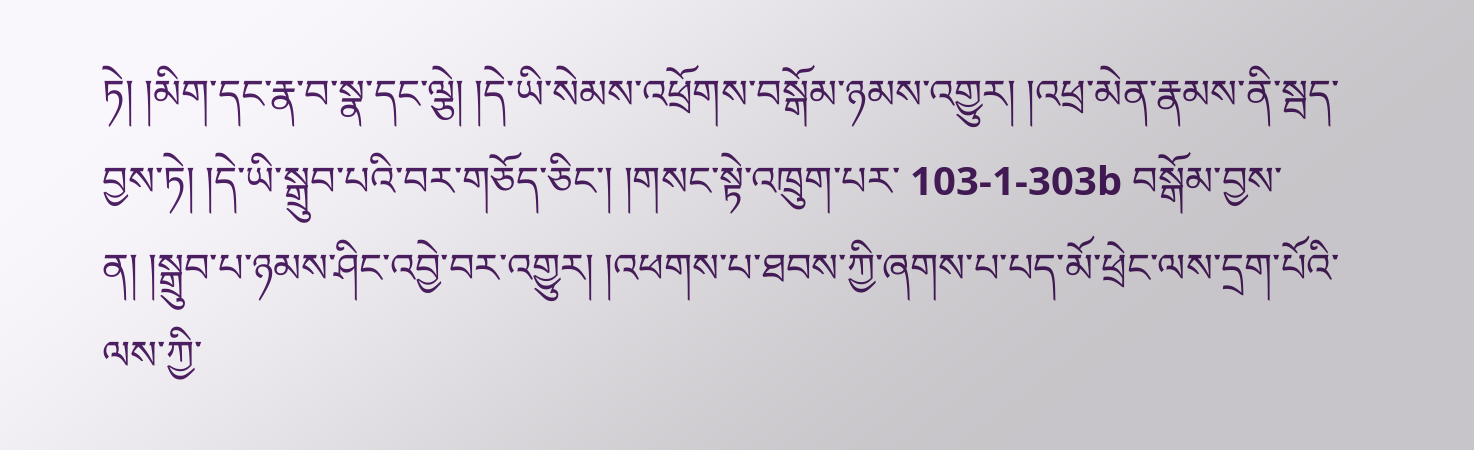ཏེ། །མིག་དང་རྣ་བ་སྣ་དང་ལྕེ། །དེ་ཡི་སེམས་འཕྲོགས་བསྒོམ་ཉམས་འགྱུར། །འཕྲ་མེན་རྣམས་ནི་སྦད་བྱས་ཏེ། །དེ་ཡི་སྒྲུབ་པའི་བར་གཅོད་ཅིང་། །གསང་སྟེ་འཁྲུག་པར་ 103-1-303b བསྒོམ་བྱས་ན། །སྒྲུབ་པ་ཉམས་ཤིང་འབྱེ་བར་འགྱུར། །འཕགས་པ་ཐབས་ཀྱི་ཞགས་པ་པད་མོ་ཕྲེང་ལས་དྲག་པོའི་ལས་ཀྱི་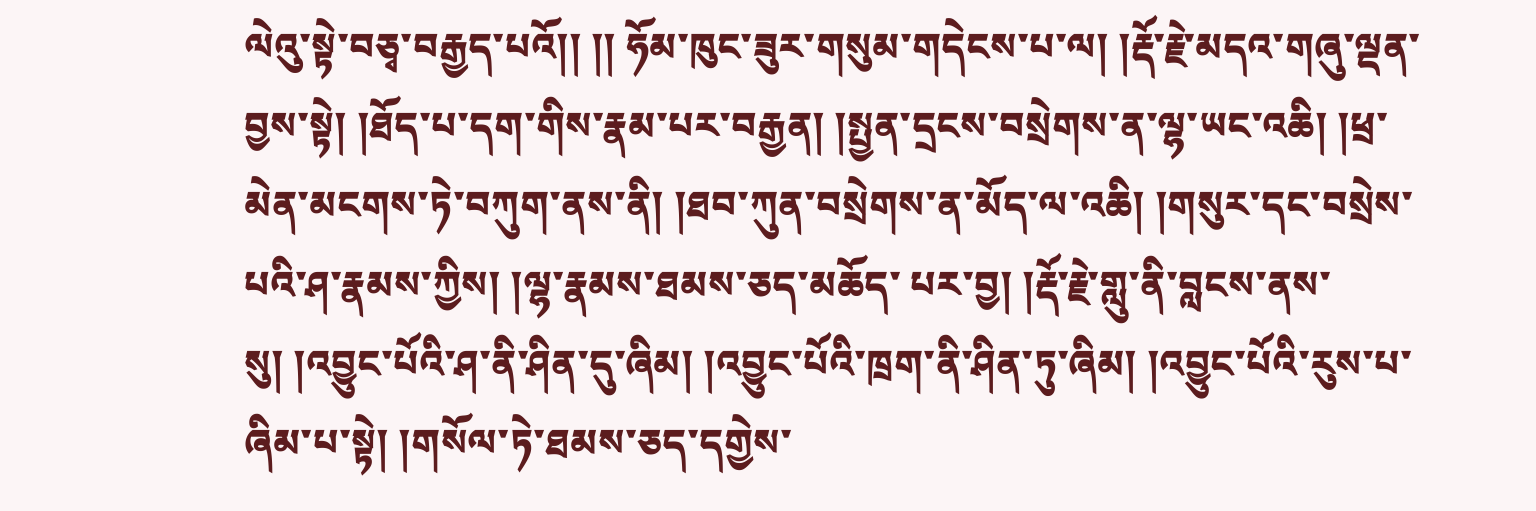ལེའུ་སྟེ་བཅྭ་བརྒྱད་པའོ།། །། ཧོམ་ཁུང་ཟུར་གསུམ་གདེངས་པ་ལ། །རྡོ་རྗེ་མདའ་གཞུ་ལྡན་ བྱས་སྟེ། །ཐོད་པ་དག་གིས་རྣམ་པར་བརྒྱན། །སྤྱན་དྲངས་བསྲེགས་ན་ལྷ་ཡང་འཆི། །ཕྲ་མེན་མངགས་ཏེ་བཀུག་ནས་ནི། །ཐབ་ཀུན་བསྲེགས་ན་མོད་ལ་འཆི། །གསུར་དང་བསྲེས་པའི་ཤ་རྣམས་ཀྱིས། །ལྷ་རྣམས་ཐམས་ཅད་མཆོད་ པར་བྱ། །རྡོ་རྗེ་གླུ་ནི་བླངས་ནས་སུ། །འབྱུང་པོའི་ཤ་ནི་ཤིན་དུ་ཞིམ། །འབྱུང་པོའི་ཁྲག་ནི་ཤིན་ཏུ་ཞིམ། །འབྱུང་པོའི་རུས་པ་ཞིམ་པ་སྟེ། །གསོལ་ཏེ་ཐམས་ཅད་དགྱེས་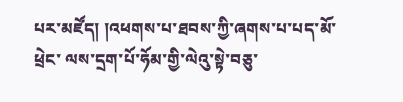པར་མཛོད། །འཕགས་པ་ཐབས་ཀྱི་ཞགས་པ་པད་མོ་ཕྲེང་ ལས་དྲག་པོ་ཧོམ་གྱི་ལེའུ་སྟེ་བཅུ་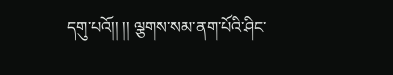དགུ་པའོ།། །། ལྕགས་སམ་ནག་པོའི་ཤིང་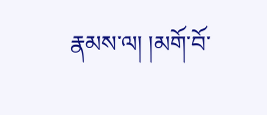རྣམས་ལ། །མགོ་བོ་